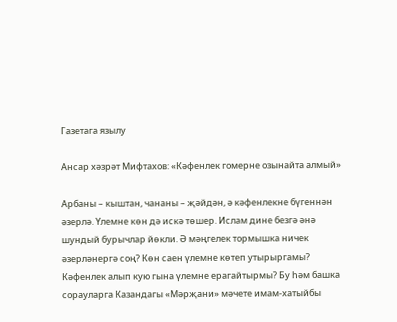Газетага язылу

Ансар хәзрәт Мифтахов: «Кәфенлек гомерне озынайта алмый»

Арбаны – кыштан, чананы – җәйдән, ә кәфенлекне бүгеннән әзерлә. Үлемне көн дә искә төшер. Ислам дине безгә әнә шундый бурычлар йөкли. Ә мәңгелек тормышка ничек әзерләнергә соң? Көн саен үлемне көтеп утырыргамы? Кәфенлек алып кую гына үлемне ерагайтырмы? Бу һәм башка сорауларга Казандагы «Мәрҗани» мәчете имам-хатыйбы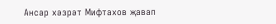Ансар хәзрәт Мифтахов җавап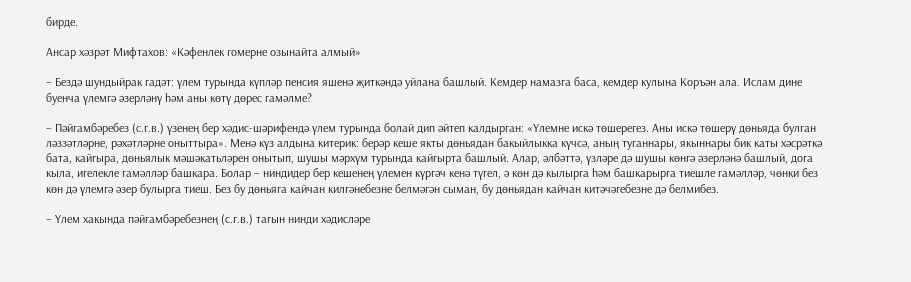бирде.

Ансар хәзрәт Мифтахов: «Кәфенлек гомерне озынайта алмый»

– Бездә шундыйрак гадәт: үлем турында күпләр пенсия яшенә җиткәндә уйлана башлый. Кемдер намазга баса, кемдер кулына Коръән ала. Ислам дине буенча үлемгә әзерләнү һәм аны көтү дөрес гамәлме?

– Пәйгамбәребез (с.г.в.) үзенең бер хәдис-шәрифендә үлем турында болай дип әйтеп калдырган: «Үлемне искә төшерегез. Аны искә төшерү дөньяда булган ләззәтләрне, рәхәтләрне оныттыра». Менә күз алдына китерик: берәр кеше якты дөньядан бакыйлыкка күчсә, аның туганнары, якыннары бик каты хәсрәткә бата, кайгыра, дөньялык мәшәкатьләрен онытып, шушы мәрхүм турында кайгырта башлый. Алар, әлбәттә, үзләре дә шушы көнгә әзерләнә башлый, дога кыла, игелекле гамәлләр башкара. Болар – ниндидер бер кешенең үлемен күргәч кенә түгел, ә көн дә кылырга һәм башкарырга тиешле гамәлләр, чөнки без көн дә үлемгә әзер булырга тиеш. Без бу дөньяга кайчан килгәнебезне белмәгән сыман, бу дөньядан кайчан китәчәгебезне дә белмибез.

– Үлем хакында пәйгамбәребезнең (с.г.в.) тагын нинди хәдисләре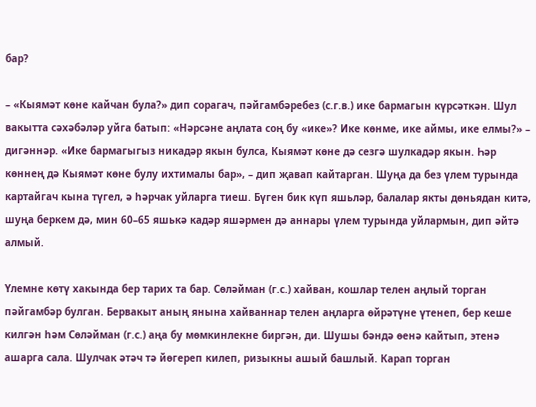бар?

– «Кыямәт көне кайчан була?» дип сорагач, пәйгамбәребез (с.г.в.) ике бармагын күрсәткән. Шул вакытта сәхәбәләр уйга батып: «Нәрсәне аңлата соң бу «ике»? Ике көнме, ике аймы, ике елмы?» – дигәннәр. «Ике бармагыгыз никадәр якын булса, Кыямәт көне дә сезгә шулкадәр якын. Һәр көннең дә Кыямәт көне булу ихтималы бар», – дип җавап кайтарган. Шуңа да без үлем турында картайгач кына түгел, ә һәрчак уйларга тиеш. Бүген бик күп яшьләр, балалар якты дөньядан китә, шуңа беркем дә, мин 60–65 яшькә кадәр яшәрмен дә аннары үлем турында уйлармын, дип әйтә алмый.

Үлемне көтү хакында бер тарих та бар. Сөләйман (г.с.) хайван, кошлар телен аңлый торган пәйгамбәр булган. Бервакыт аның янына хайваннар телен аңларга өйрәтүне үтенеп, бер кеше килгән һәм Сөләйман (г.с.) аңа бу мөмкинлекне биргән, ди. Шушы бәндә өенә кайтып, этенә ашарга сала. Шулчак әтәч тә йөгереп килеп, ризыкны ашый башлый. Карап торган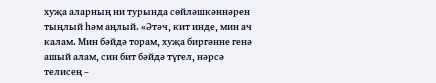хуҗа аларның ни турында сөйләшкәннәрен тыңлый һәм аңлый. «Әтәч, кит инде, мин ач калам. Мин бәйдә торам, хуҗа биргәнне генә ашый алам, син бит бәйдә түгел, нәрсә телисең –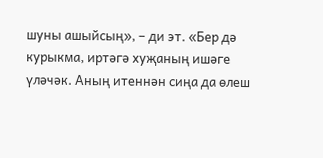шуны ашыйсың», – ди эт. «Бер дә курыкма, иртәгә хуҗаның ишәге үләчәк. Аның итеннән сиңа да өлеш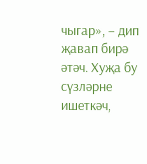чыгар», – дип җавап бирә әтәч. Хуҗа бу сүзләрне ишеткәч,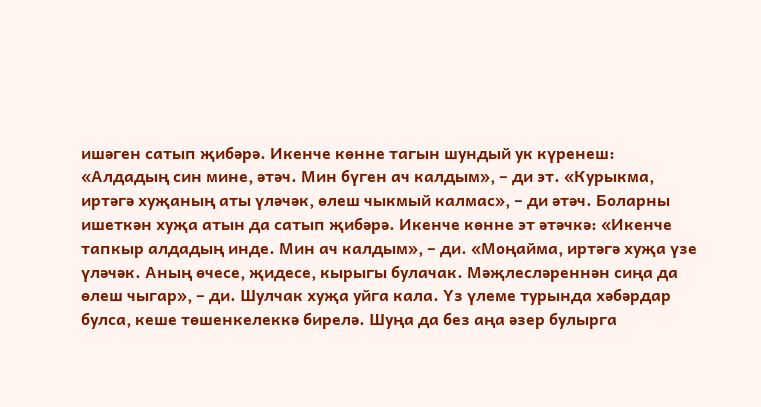ишәген сатып җибәрә. Икенче көнне тагын шундый ук күренеш: «Алдадың син мине, әтәч. Мин бүген ач калдым», – ди эт. «Курыкма, иртәгә хуҗаның аты үләчәк, өлеш чыкмый калмас», – ди әтәч. Боларны ишеткән хуҗа атын да сатып җибәрә. Икенче көнне эт әтәчкә: «Икенче тапкыр алдадың инде. Мин ач калдым», – ди. «Моңайма, иртәгә хуҗа үзе үләчәк. Аның өчесе, җидесе, кырыгы булачак. Мәҗлесләреннән сиңа да өлеш чыгар», – ди. Шулчак хуҗа уйга кала. Үз үлеме турында хәбәрдар булса, кеше төшенкелеккә бирелә. Шуңа да без аңа әзер булырга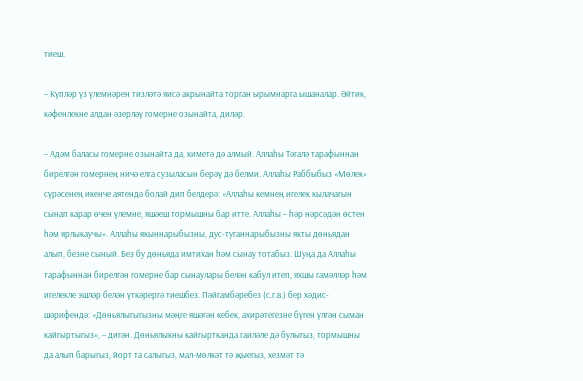тиеш.

– Күпләр үз үлемнәрен тизләтә яисә акрынайта торган ырымнарга ышаналар. Әйтик, кәфенлекне алдан әзерләү гомерне озынайта, диләр.

– Адәм баласы гомерне озынайта да, киметә дә алмый. Аллаһы Тәгалә тарафыннан бирелгән гомернең ничә елга сузыласын берәү дә белми. Аллаһы Раббыбыз «Мөлек» сүрәсенең икенче аятендә болай дип белдерә: «Аллаһы кемнең игелек кылачагын сынап карар өчен үлемне, яшәеш тормышны бар итте. Аллаһы – һәр нәрсәдән өстен һәм ярлыкаучы». Аллаһы якыннарыбызны, дус-туганнарыбызны якты дөньядан алып, безне сыный. Без бу дөньяда имтихан һәм сынау тотабыз. Шуңа да Аллаһы тарафыннан бирелгән гомерне бар сынаулары белән кабул итеп, яхшы гамәлләр һәм игелекле эшләр белән үткәрергә тиешбез. Пәйгамбәребез (с.г.в.) бер хәдис-шәрифендә: «Дөньялыгыгызны мәңге яшәгән кебек, ахирәтегезне бүген үлгән сыман кайгыртыгыз», – дигән. Дөньялыкны кайгыртканда гаиләле дә булыгыз, тормышны да алып барыгыз, йорт та салыгыз, мал-мөлкәт тә җыегыз, хезмәт тә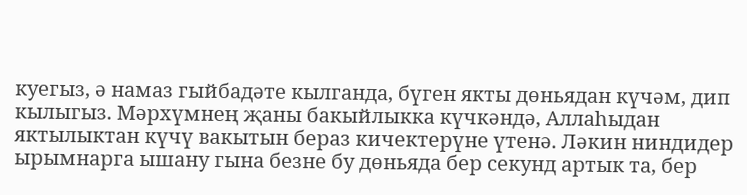куегыз, ә намаз гыйбадәте кылганда, бүген якты дөньядан күчәм, дип кылыгыз. Мәрхүмнең җаны бакыйлыкка күчкәндә, Аллаһыдан яктылыктан күчү вакытын бераз кичектерүне үтенә. Ләкин ниндидер ырымнарга ышану гына безне бу дөньяда бер секунд артык та, бер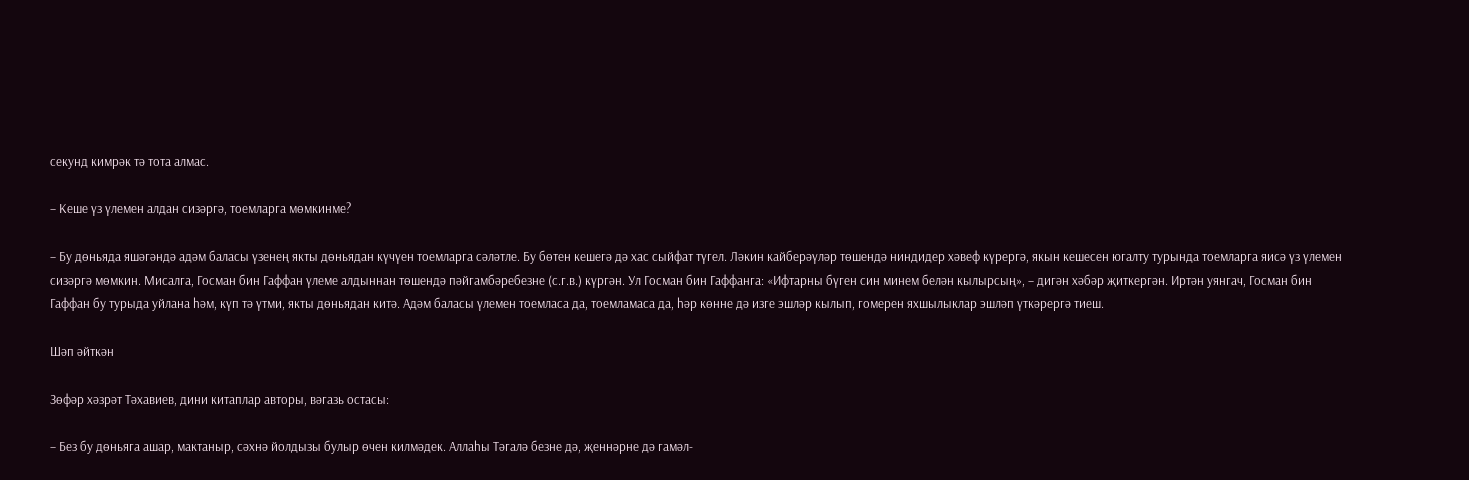секунд кимрәк тә тота алмас.

– Кеше үз үлемен алдан сизәргә, тоемларга мөмкинме?

– Бу дөньяда яшәгәндә адәм баласы үзенең якты дөньядан күчүен тоемларга сәләтле. Бу бөтен кешегә дә хас сыйфат түгел. Ләкин кайберәүләр төшендә ниндидер хәвеф күрергә, якын кешесен югалту турында тоемларга яисә үз үлемен сизәргә мөмкин. Мисалга, Госман бин Гаффан үлеме алдыннан төшендә пәйгамбәребезне (с.г.в.) күргән. Ул Госман бин Гаффанга: «Ифтарны бүген син минем белән кылырсың», – дигән хәбәр җиткергән. Иртән уянгач, Госман бин Гаффан бу турыда уйлана һәм, күп тә үтми, якты дөньядан китә. Адәм баласы үлемен тоемласа да, тоемламаса да, һәр көнне дә изге эшләр кылып, гомерен яхшылыклар эшләп үткәрергә тиеш.

Шәп әйткән

Зөфәр хәзрәт Тәхавиев, дини китаплар авторы, вәгазь остасы:

– Без бу дөньяга ашар, мактаныр, сәхнә йолдызы булыр өчен килмәдек. Аллаһы Тәгалә безне дә, җеннәрне дә гамәл-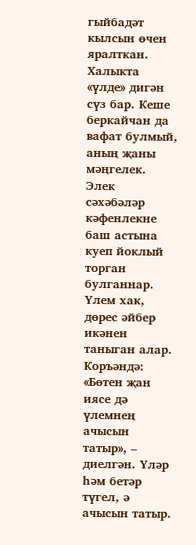гыйбадәт кылсын өчен яралткан. Халыкта «үлде» дигән сүз бар. Кеше беркайчан да вафат булмый, аның җаны мәңгелек. Элек сәхәбәләр кәфенлекне баш астына куеп йоклый торган булганнар. Үлем хак, дөрес әйбер икәнен таныган алар. Коръәндә: «Бөтен җан иясе дә үлемнең ачысын татыр», – диелгән. Үләр һәм бетәр түгел, ә ачысын татыр.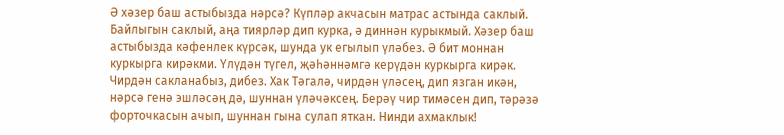Ә хәзер баш астыбызда нәрсә? Күпләр акчасын матрас астында саклый. Байлыгын саклый, аңа тиярләр дип курка, ә диннән курыкмый. Хәзер баш астыбызда кәфенлек күрсәк, шунда ук егылып үләбез. Ә бит моннан куркырга кирәкми. Үлүдән түгел, җәһәннәмгә керүдән куркырга кирәк. Чирдән сакланабыз, дибез. Хак Тәгалә, чирдән үләсең, дип язган икән, нәрсә генә эшләсәң дә, шуннан үләчәксең. Берәү чир тимәсен дип, тәрәзә форточкасын ачып, шуннан гына сулап яткан. Нинди ахмаклык!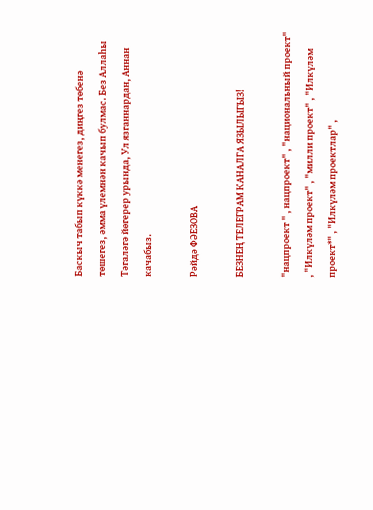Баскыч табып күккә менегез, диңгез төбенә төшегез, әмма үлемнән качып булмас. Без Аллаһы Тәгаләгә йөгерер урында, Ул язганнардан, Аннан качабыз.

Рәйдә ФӘЕЗОВА

БЕЗНЕҢ ТЕЛЕГРАМ КАНАЛГА ЯЗЫЛЫГЫЗ!

"нацпроект " , нацпроект" , "национальный проект" , "Илкүләм проект" , "милли проект" , "Илкүләм проект*" , "Илкүләм проектлар" ,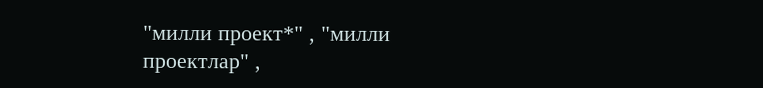"милли проект*" , "милли проектлар" ,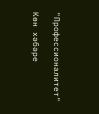"Профессионалитет"

Көн хәбәре